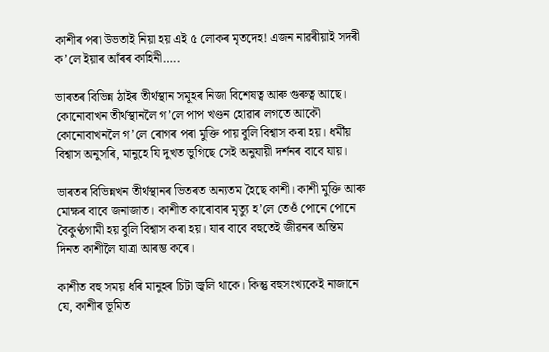কাশীৰ পৰা উভতাই নিয়া হয় এই ৫ লোকৰ মৃতদেহ! এজন নাৱৰীয়াই সদৰী ক’লে ইয়াৰ আঁৰৰ কাহিনী…..

ভাৰতৰ বিভিন্ন ঠাইৰ তীৰ্থস্থান সমূহৰ নিজা বিশেষত্ব আৰু গুৰুত্ব আছে। কোনোবাখন তীৰ্থস্থানলৈ গ’লে পাপ খণ্ডন হোৱাৰ লগতে আকৌ কোনোবাখনলৈ গ’লে ৰোগৰ পৰা মুক্তি পায় বুলি বিশ্বাস কৰা হয়। ধৰ্মীয় বিশ্বাস অনুসৰি, মানুহে যি দুখত ভুগিছে সেই অনুযায়ী দৰ্শনৰ বাবে যায়।

ভাৰতৰ বিভিন্নখন তীৰ্থস্থানৰ ভিতৰত অন্যতম হৈছে কাশী। কাশী মুক্তি আৰু মোক্ষৰ বাবে জনাজাত। কাশীত কাৰোবাৰ মৃত্যু হ’লে তেওঁ পোনে পোনে বৈকুণ্ঠগামী হয় বুলি বিশ্বাস কৰা হয়। যাৰ বাবে বহুতেই জীৱনৰ অন্তিম দিনত কাশীলৈ যাত্ৰা আৰম্ভ কৰে।

কাশীত বহু সময় ধৰি মানুহৰ চিটা জ্বলি থাকে। কিন্তু বহুসংখ্যকেই নাজানে যে, কাশীৰ ভূমিত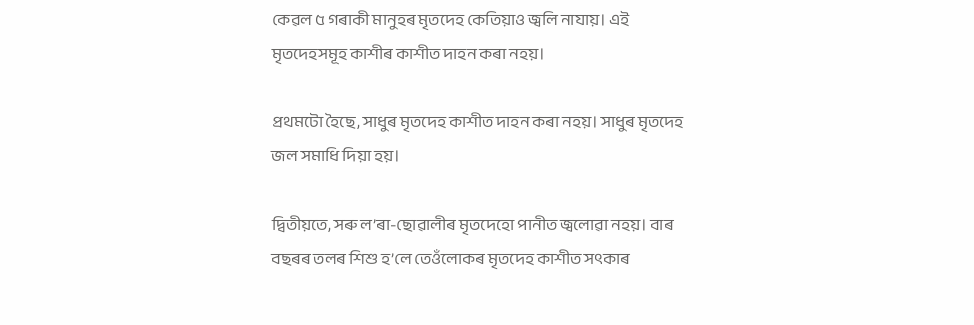কেৱল ৫ গৰাকী মানুহৰ মৃতদেহ কেতিয়াও জ্বলি নাযায়। এই মৃতদেহসমূহ কাশীৰ কাশীত দাহন কৰা নহয়।

প্ৰথমটো হৈছে, সাধুৰ মৃতদেহ কাশীত দাহন কৰা নহয়। সাধুৰ মৃতদেহ জল সমাধি দিয়া হয়।

দ্বিতীয়তে, সৰু ল’ৰা-ছোৱালীৰ মৃতদেহো পানীত জ্বলোৱা নহয়। বাৰ বছৰৰ তলৰ শিশু হ’লে তেওঁলোকৰ মৃতদেহ কাশীত সৎকাৰ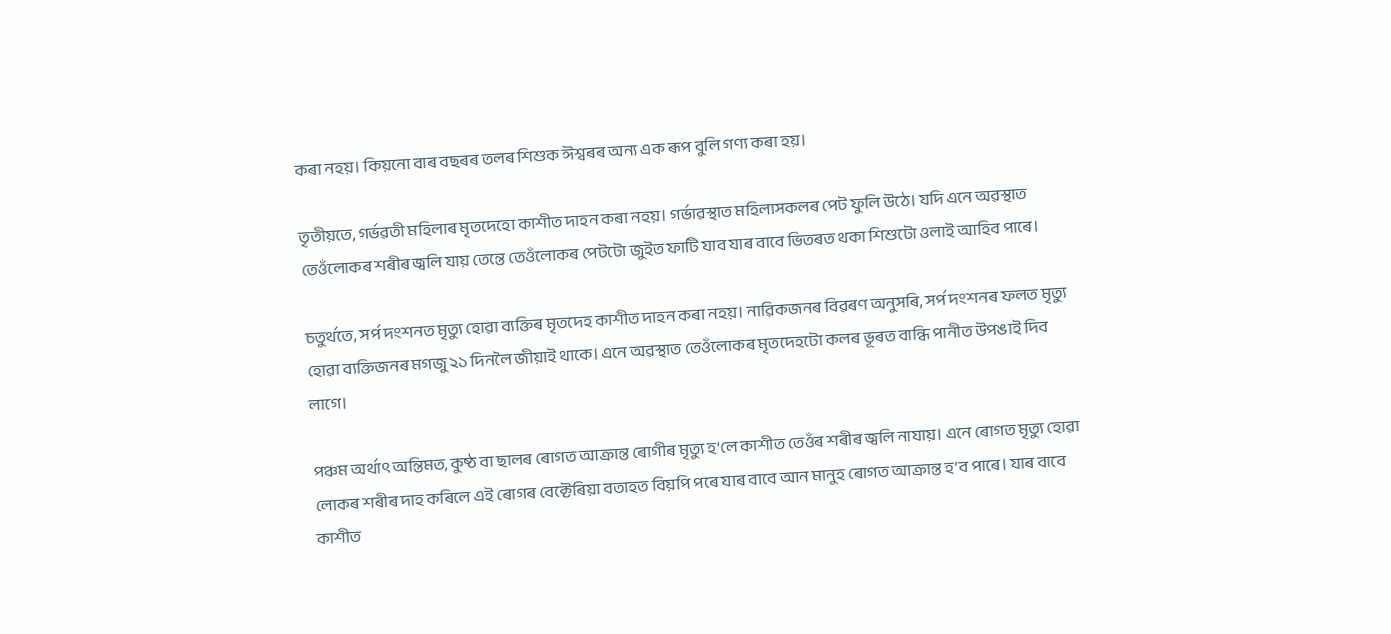কৰা নহয়। কিয়নো বাৰ বছৰৰ তলৰ শিশুক ঈশ্বৰৰ অন্য এক ৰূপ বুলি গণ্য কৰা হয়।

তৃতীয়তে, গৰ্ভৱতী মহিলাৰ মৃতদেহো কাশীত দাহন কৰা নহয়। গৰ্ভাৱস্থাত মহিলাসকলৰ পেট ফুলি উঠে। যদি এনে অৱস্থাত তেওঁলোকৰ শৰীৰ জ্বলি যায় তেন্তে তেওঁলোকৰ পেটটো জুইত ফাটি যাব যাৰ বাবে ভিতৰত থকা শিশুটো ওলাই আহিব পাৰে।

চতুৰ্থতে, সৰ্প দংশনত মৃত্যু হোৱা ব্যক্তিৰ মৃতদেহ কাশীত দাহন কৰা নহয়। নাৱিকজনৰ বিৱৰণ অনুসৰি, সৰ্প দংশনৰ ফলত মৃত্যু হোৱা ব্যক্তিজনৰ মগজু ২১ দিনলৈ জীয়াই থাকে। এনে অৱস্থাত তেওঁলোকৰ মৃতদেহটো কলৰ ভূৰত বান্ধি পানীত উপঙাই দিব লাগে।

পঞ্চম অৰ্থাৎ অন্তিমত, কুষ্ঠ বা ছালৰ ৰোগত আক্ৰান্ত ৰোগীৰ মৃত্যু হ’লে কাশীত তেওঁৰ শৰীৰ জ্বলি নাযায়। এনে ৰোগত মৃত্যু হোৱা লোকৰ শৰীৰ দাহ কৰিলে এই ৰোগৰ বেক্টেৰিয়া বতাহত বিয়পি পৰে যাৰ বাবে আন মানুহ ৰোগত আক্ৰান্ত হ’ব পাৰে। যাৰ বাবে কাশীত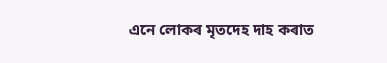এনে লোকৰ মৃতদেহ দাহ কৰাত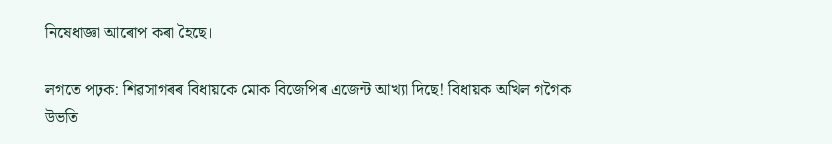নিষেধাজ্ঞা আৰোপ কৰা হৈছে।

লগতে পঢ়ক: শিৱসাগৰৰ বিধায়কে মোক বিজেপিৰ এজেন্ট আখ্যা দিছে! বিধায়ক অখিল গগৈক উভতি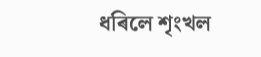ধৰিলে শৃংখল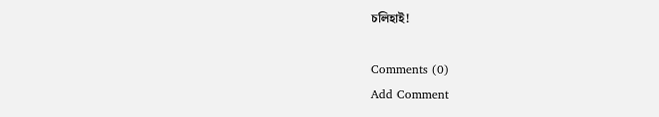চলিহাই!

Comments (0)
Add Comment